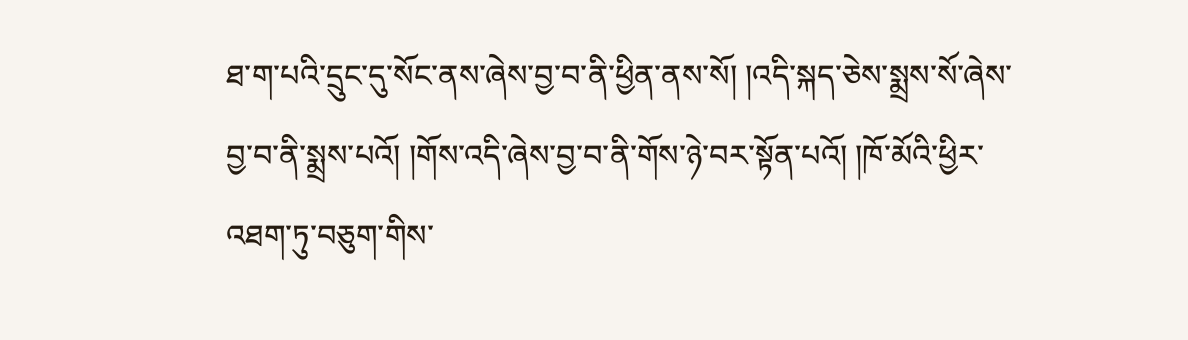ཐ་ག་པའི་དྲུང་དུ་སོང་ནས་ཞེས་བྱ་བ་ནི་ཕྱིན་ནས་སོ། །འདི་སྐད་ཅེས་སྨྲས་སོ་ཞེས་བྱ་བ་ནི་སྨྲས་པའོ། །གོས་འདི་ཞེས་བྱ་བ་ནི་གོས་ཉེ་བར་སྟོན་པའོ། །ཁོ་མོའི་ཕྱིར་འཐག་ཏུ་བཅུག་གིས་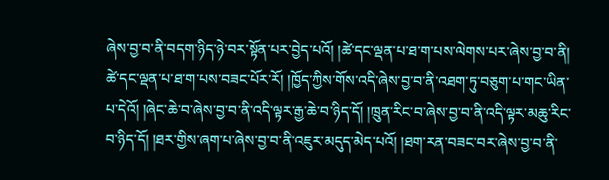ཞེས་བྱ་བ་ནི་བདག་ཉིད་ཉེ་བར་སྟོན་པར་བྱེད་པའོ། །ཚེ་དང་ལྡན་པ་ཐ་ག་པས་ལེགས་པར་ཞེས་བྱ་བ་ནི། ཚེ་དང་ལྡན་པ་ཐ་ག་པས་བཟང་པོར་རོ། །ཁྱོད་ཀྱིས་གོས་འདི་ཞེས་བྱ་བ་ནི་འཐག་ཏུ་བཅུག་པ་གང་ཡིན་པ་དེའོ། །ཞེང་ཆེ་བ་ཞེས་བྱ་བ་ནི་འདི་ལྟར་རྒྱ་ཆེ་བ་ཉིད་དོ། །ཁྲུན་རིང་བ་ཞེས་བྱ་བ་ནི་འདི་ལྟར་མཆུ་རིང་བ་ཉིད་དོ། །ཐར་གྱིས་ཞག་པ་ཞེས་བྱ་བ་ནི་འཇུར་མདུད་མེད་པའོ། །ཐག་རན་བཟང་བར་ཞེས་བྱ་བ་ནི་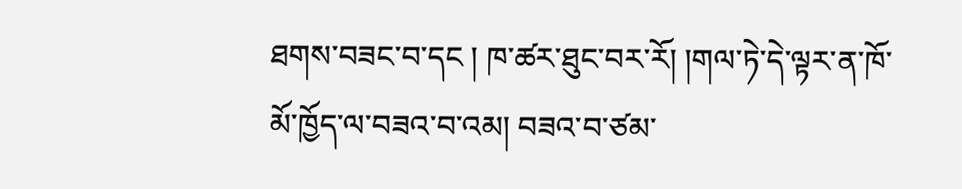ཐགས་བཟང་བ་དང ། ཁ་ཚར་ཐུང་བར་རོ། །གལ་ཏེ་དེ་ལྟར་ན་ཁོ་མོ་ཁྱོད་ལ་བཟའ་བ་འམ། བཟའ་བ་ཙམ་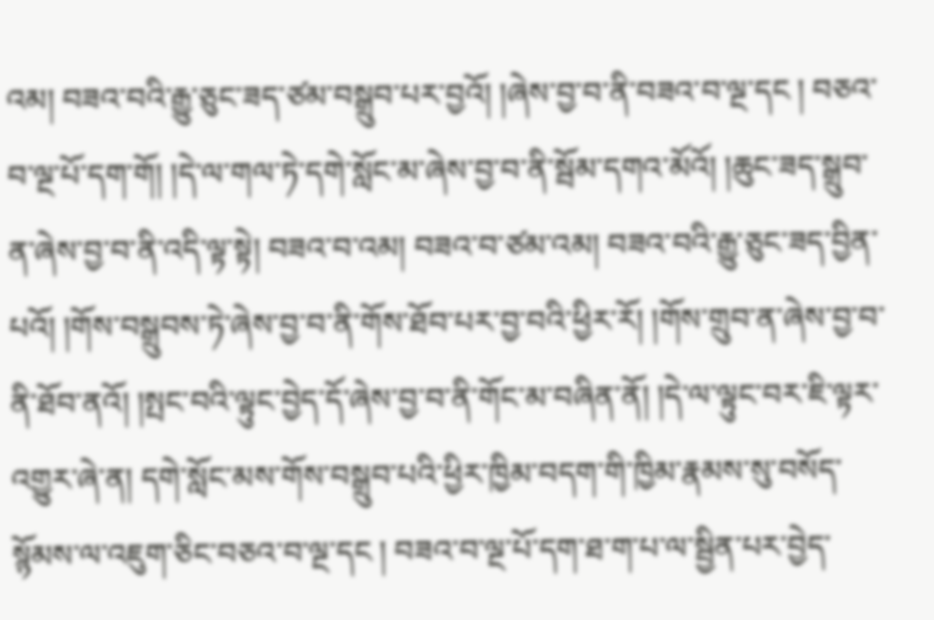འམ། བཟའ་བའི་རྒྱུ་ཅུང་ཟད་ཙམ་བསྒྲུབ་པར་བྱའོ། །ཞེས་བྱ་བ་ནི་བཟའ་བ་ལྔ་དང ། བཅའ་བ་ལྔ་པོ་དག་གོ། །དེ་ལ་གལ་ཏེ་དགེ་སློང་མ་ཞེས་བྱ་བ་ནི་སྦོམ་དགའ་མོའོ། །ཆུང་ཟད་སྒྲུབ་ན་ཞེས་བྱ་བ་ནི་འདི་ལྟ་སྟེ། བཟའ་བ་འམ། བཟའ་བ་ཙམ་འམ། བཟའ་བའི་རྒྱུ་ཅུང་ཟད་བྱིན་པའོ། །གོས་བསྒྲུབས་ཏེ་ཞེས་བྱ་བ་ནི་གོས་ཐོབ་པར་བྱ་བའི་ཕྱིར་རོ། །གོས་གྲུབ་ན་ཞེས་བྱ་བ་ནི་ཐོབ་ནའོ། །སྤང་བའི་ལྟུང་བྱེད་དོ་ཞེས་བྱ་བ་ནི་གོང་མ་བཞིན་ནོ། །དེ་ལ་ལྟུང་བར་ཇི་ལྟར་འགྱུར་ཞེ་ན། དགེ་སློང་མས་གོས་བསྒྲུབ་པའི་ཕྱིར་ཁྱིམ་བདག་གི་ཁྱིམ་རྣམས་སུ་བསོད་སྙོམས་ལ་འཇུག་ཅིང་བཅའ་བ་ལྔ་དང ། བཟའ་བ་ལྔ་པོ་དག་ཐ་ག་པ་ལ་སྦྱིན་པར་བྱེད་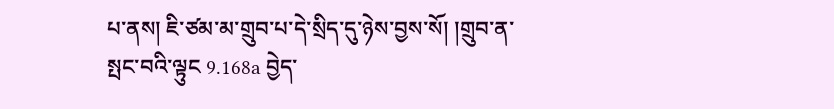པ་ནས། ཇི་ཙམ་མ་གྲུབ་པ་དེ་སྲིད་དུ་ཉེས་བྱས་སོ། །གྲུབ་ན་སྤང་བའི་ལྟུང 9.168a བྱེད་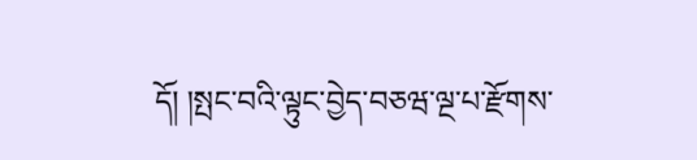དོ། །སྤང་བའི་ལྟུང་བྱེད་བཅཝ་ལྔ་པ་རྫོགས་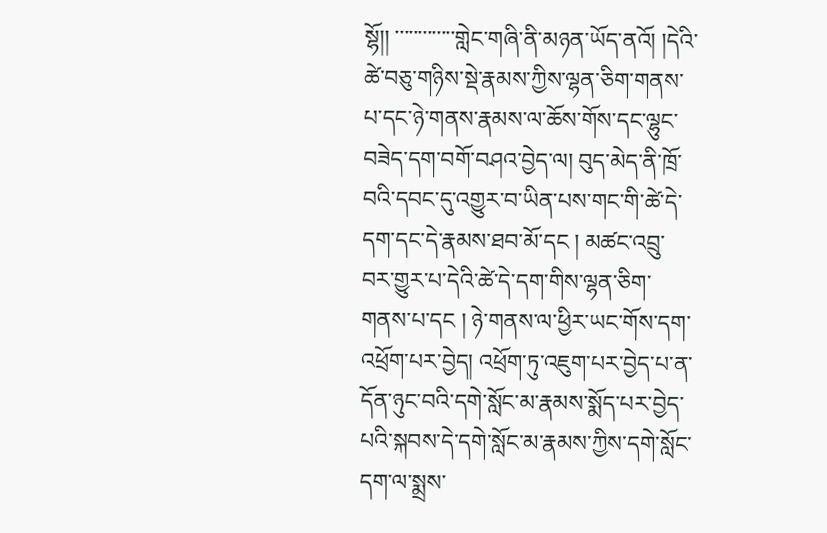སྷོ།། ་་་་་་་་་་་་་གླེང་གཞི་ནི་མཉན་ཡོད་ནའོ། །དེའི་ཚེ་བཅུ་གཉིས་སྡེ་རྣམས་ཀྱིས་ལྷན་ཅིག་གནས་པ་དང་ཉེ་གནས་རྣམས་ལ་ཆོས་གོས་དང་ལྷུང་བཟེད་དག་བགོ་བཤའ་བྱེད་ལ། བུད་མེད་ནི་ཁྲོ་བའི་དབང་དུ་འགྱུར་བ་ཡིན་པས་གང་གི་ཚེ་དེ་དག་དང་དེ་རྣམས་ཐབ་མོ་དང ། མཚང་འབྲུ་བར་གྱུར་པ་དེའི་ཚེ་དེ་དག་གིས་ལྷན་ཅིག་གནས་པ་དང ། ཉེ་གནས་ལ་ཕྱིར་ཡང་གོས་དག་འཕྲོག་པར་བྱེད། འཕྲོག་ཏུ་འཇུག་པར་བྱེད་པ་ན་དོན་ཉུང་བའི་དགེ་སློང་མ་རྣམས་སྨོད་པར་བྱེད་པའི་སྐབས་དེ་དགེ་སློང་མ་རྣམས་ཀྱིས་དགེ་སློང་དག་ལ་སྨྲས་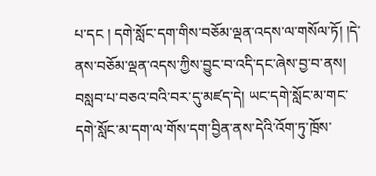པ་དང ། དགེ་སློང་དག་གིས་བཅོམ་ལྡན་འདས་ལ་གསོལ་ཏོ། །དེ་ནས་བཅོམ་ལྡན་འདས་ཀྱིས་བྱུང་བ་འདི་དང་ཞེས་བྱ་བ་ནས། བསླབ་པ་བཅའ་བའི་བར་དུ་མཛད་དེ། ཡང་དགེ་སློང་མ་གང་དགེ་སློང་མ་དག་ལ་གོས་དག་བྱིན་ནས་དེའི་འོག་ཏུ་ཁྲོས་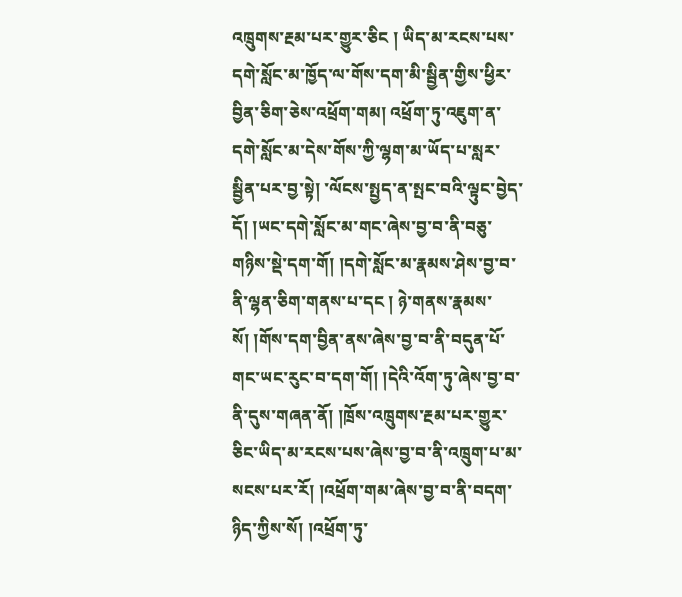འཁྲུགས་རྔམ་པར་གྱུར་ཅིང ། ཡིད་མ་རངས་པས་དགེ་སློང་མ་ཁྱོད་ལ་གོས་དག་མི་སྦྱིན་གྱིས་ཕྱིར་བྱིན་ཅིག་ཅེས་འཕྲོག་གམ། འཕྲོག་ཏུ་འཇུག་ན་དགེ་སློང་མ་དེས་གོས་ཀྱི་ལྷག་མ་ཡོད་པ་སླར་སྦྱིན་པར་བྱ་སྟེ། ་ལོངས་སྤྱད་ན་སྤང་བའི་ལྟུང་བྱེད་དོ། །ཡང་དགེ་སློང་མ་གང་ཞེས་བྱ་བ་ནི་བཅུ་གཉིས་སྡེ་དག་གོ། །དགེ་སློང་མ་རྣམས་ཤེས་བྱ་བ་ནི་ལྷན་ཅིག་གནས་པ་དང ། ཉེ་གནས་རྣམས་སོ། །གོས་དག་བྱིན་ནས་ཞེས་བྱ་བ་ནི་བདུན་པོ་གང་ཡང་རུང་བ་དག་གོ། །དེའི་འོག་ཏུ་ཞེས་བྱ་བ་ནི་དུས་གཞན་ནོ། །ཁྲོས་འཁྲུགས་རྔམ་པར་གྱུར་ཅིང་ཡིད་མ་རངས་པས་ཞེས་བྱ་བ་ནི་འཁྲུག་པ་མ་སངས་པར་རོ། །འཕྲོག་གམ་ཞེས་བྱ་བ་ནི་བདག་ཉིད་ཀྱིས་སོ། །འཕྲོག་ཏུ་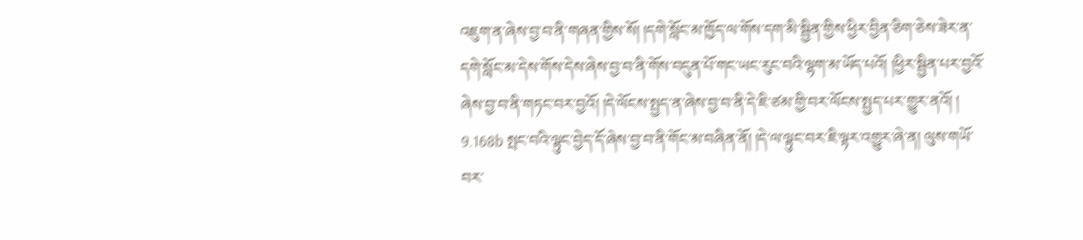འཇུག་ན་ཞེས་བྱ་བ་ནི་གཞན་གྱིས་སོ། །དགེ་སློང་མ་ཁྱོད་ལ་གོས་དག་མི་སྦྱིན་གྱིས་ཕྱིར་བྱིན་ཅིག་ཅེས་ཟེར་ན་དགེ་སློང་མ་དེས་གོས་དེས་ཞེས་བྱ་བ་ནི་གོས་བདུན་པོ་གང་ཡང་རུང་བའི་ལྷག་མ་ཡོད་པའོ། །ཕྱིར་སྦྱིན་པར་བྱའོ་ཞེས་བྱ་བ་ནི་གཏང་བར་བྱའོ། །དེ་ལོངས་སྤྱད་ན་ཞེས་བྱ་བ་ནི་དེ་ཇི་ཙམ་གྱི་བར་ལོངས་སྤྱད་པར་གྱུར་ནའོ། ། 9.168b སྤང་བའི་ལྟུང་བྱེད་དོ་ཞེས་བྱ་བ་ནི་གོང་མ་བཞིན་ནོ། །དེ་ལ་ལྟུང་བར་ཇི་ལྟར་འགྱུར་ཞེ་ན། ལུས་གཡོ་བར་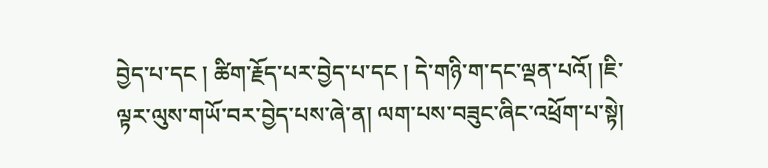བྱེད་པ་དང ། ཚིག་རྗོད་པར་བྱེད་པ་དང ། དེ་གཉི་ག་དང་ལྡན་པའོ། །ཇི་ལྟར་ལུས་གཡོ་བར་བྱེད་པས་ཞེ་ན། ལག་པས་བཟུང་ཞིང་འཕྲོག་པ་སྟེ།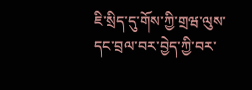ཇི་སྲིད་དུ་གོས་ཀྱི་གྲཝ་ལུས་དང་བྲལ་བར་བྱེད་ཀྱི་བར་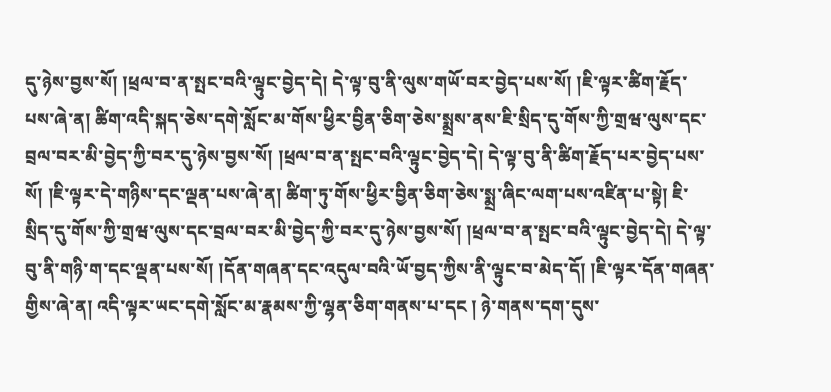དུ་ཉེས་བྱས་སོ། །ཕྲལ་བ་ན་སྤང་བའི་ལྟུང་བྱེད་དེ། དེ་ལྟ་བུ་ནི་ལུས་གཡོ་བར་བྱེད་པས་སོ། །ཇི་ལྟར་ཚིག་རྗོད་པས་ཞེ་ན། ཚིག་འདི་སྐད་ཅེས་དགེ་སློང་མ་གོས་ཕྱིར་བྱིན་ཅིག་ཅེས་སྨྲས་ནས་ཇི་སྲིད་དུ་གོས་ཀྱི་གྲཝ་ལུས་དང་བྲལ་བར་མི་བྱེད་ཀྱི་བར་དུ་ཉེས་བྱས་སོ། །ཕྲལ་བ་ན་སྤང་བའི་ལྟུང་བྱེད་དེ། དེ་ལྟ་བུ་ནི་ཚིག་རྗོད་པར་བྱེད་པས་སོ། །ཇི་ལྟར་དེ་གཉིས་དང་ལྡན་པས་ཞེ་ན། ཚིག་ཏུ་གོས་ཕྱིར་བྱིན་ཅིག་ཅེས་སྨྲ་ཞིང་ལག་པས་འཛིན་པ་སྟེ། ཇི་སྲིད་དུ་གོས་ཀྱི་གྲཝ་ལུས་དང་བྲལ་བར་མི་བྱེད་ཀྱི་བར་དུ་ཉེས་བྱས་སོ། །ཕྲལ་བ་ན་སྤང་བའི་ལྟུང་བྱེད་དེ། དེ་ལྟ་བུ་ནི་གཉི་ག་དང་ལྡན་པས་སོ། །དོན་གཞན་དང་འདུལ་བའི་ཡོ་བྱད་ཀྱིས་ནི་ལྟུང་བ་མེད་དོ། །ཇི་ལྟར་དོན་གཞན་གྱིས་ཞེ་ན། འདི་ལྟར་ཡང་དགེ་སློང་མ་རྣམས་ཀྱི་ལྷན་ཅིག་གནས་པ་དང ། ཉེ་གནས་དག་དུས་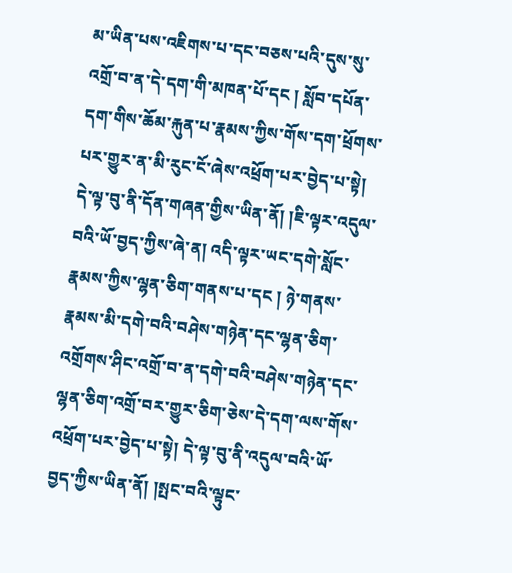མ་ཡིན་པས་འཇིགས་པ་དང་བཅས་པའི་དུས་སུ་འགྲོ་བ་ན་དེ་དག་གི་མཁན་པོ་དང ། སློབ་དཔོན་དག་གིས་ཆོམ་རྐུན་པ་རྣམས་ཀྱིས་གོས་དག་ཕྲོགས་པར་གྱུར་ན་མི་རུང་ངོ་ཞེས་འཕྲོག་པར་བྱེད་པ་སྟེ། དེ་ལྟ་བུ་ནི་དོན་གཞན་གྱིས་ཡིན་ནོ། །ཇི་ལྟར་འདུལ་བའི་ཡོ་བྱད་ཀྱིས་ཞེ་ན། འདི་ལྟར་ཡང་དགེ་སློང་རྣམས་ཀྱིས་ལྷན་ཅིག་གནས་པ་དང ། ཉེ་གནས་རྣམས་མི་དགེ་བའི་བཤེས་གཉེན་དང་ལྷན་ཅིག་འགྲོགས་ཤིང་འགྲོ་བ་ན་དགེ་བའི་བཤེས་གཉེན་དང་ལྷན་ཅིག་འགྲོ་བར་གྱུར་ཅིག་ཅེས་དེ་དག་ལས་གོས་འཕྲོག་པར་བྱེད་པ་སྟེ། དེ་ལྟ་བུ་ནི་འདུལ་བའི་ཡོ་བྱད་ཀྱིས་ཡིན་ནོ། །སྤང་བའི་ལྟུང་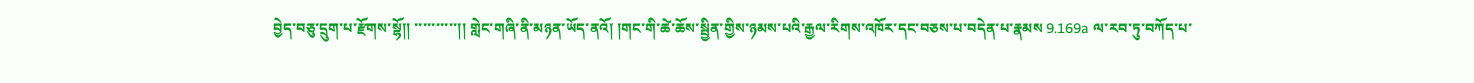བྱེད་བཅུ་དྲུག་པ་རྫོགས་སྷོ།། ་་་་་་་་་་།། གླེང་གཞི་ནི་མཉན་ཡོད་ནའོ། །གང་གི་ཚེ་ཆོས་སྦྱིན་གྱིས་ཉམས་པའི་རྒྱལ་རིགས་འཁོར་དང་བཅས་པ་བདེན་པ་རྣམས 9.169a ལ་རབ་ཏུ་བཀོད་པ་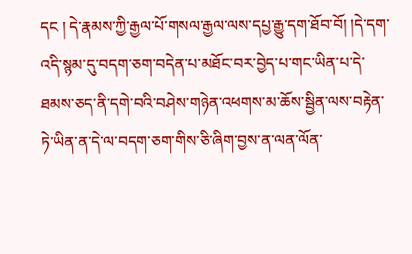དང ། དེ་རྣམས་ཀྱི་རྒྱལ་པོ་གསལ་རྒྱལ་ལས་དཔྱ་རྒྱུ་དག་ཐོབ་བོ། །དེ་དག་འདི་སྙམ་དུ་བདག་ཅག་བདེན་པ་མཐོང་བར་བྱེད་པ་གང་ཡིན་པ་དེ་ཐམས་ཅད་ནི་དགེ་བའི་བཤེས་གཉེན་འཕགས་མ་ཆོས་སྦྱིན་ལས་བརྟེན་ཏེ་ཡིན་ན་དེ་ལ་བདག་ཅག་གིས་ཅི་ཞིག་བྱས་ན་ལན་ལོན་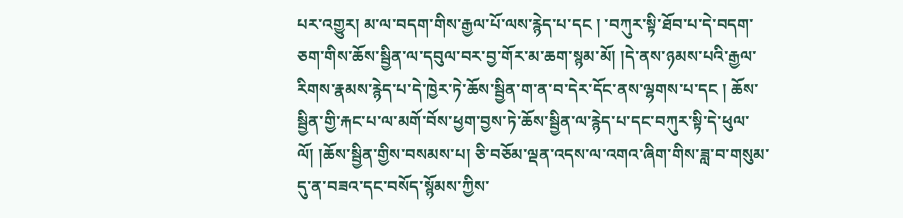པར་འགྱུར། མ་ལ་བདག་གིས་རྒྱལ་པོ་ལས་རྙེད་པ་དང ། ་བཀུར་སྟི་ཐོབ་པ་དེ་བདག་ཅག་གིས་ཆོས་སྦྱིན་ལ་དབུལ་བར་བྱ་གོར་མ་ཆག་སྙམ་མོ། །དེ་ནས་ཉམས་པའི་རྒྱལ་རིགས་རྣམས་རྙེད་པ་དེ་ཁྱེར་ཏེ་ཆོས་སྦྱིན་ག་ན་བ་དེར་དོང་ནས་ལྷགས་པ་དང ། ཆོས་སྦྱིན་གྱི་རྐང་པ་ལ་མགོ་བོས་ཕྱག་བྱས་ཏེ་ཆོས་སྦྱིན་ལ་རྙེད་པ་དང་བཀུར་སྟི་དེ་ཕུལ་ལོ། །ཆོས་སྦྱིན་གྱིས་བསམས་པ། ཅི་བཅོམ་ལྡན་འདས་ལ་འགའ་ཞིག་གིས་ཟླ་བ་གསུམ་དུ་ན་བཟའ་དང་བསོད་སྙོམས་ཀྱིས་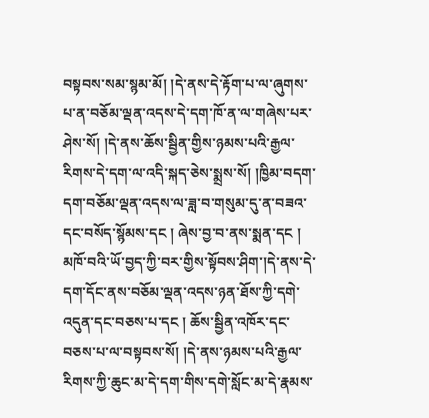བསྟབས་སམ་སྙམ་མོ། །དེ་ནས་དེ་རྟོག་པ་ལ་ཞུགས་པ་ན་བཅོམ་ལྡན་འདས་དེ་དག་ཁོ་ན་ལ་གཞེས་པར་ཤེས་སོ། །དེ་ནས་ཆོས་སྦྱིན་གྱིས་ཉམས་པའི་རྒྱལ་རིགས་དེ་དག་ལ་འདི་སྐད་ཅེས་སྨྲས་སོ། །ཁྱིམ་བདག་དག་བཅོམ་ལྡན་འདས་ལ་ཟླ་བ་གསུམ་དུ་ན་བཟའ་དང་བསོད་སྙོམས་དང ། ཞེས་བྱ་བ་ནས་སྨན་དང ། མཁོ་བའི་ཡོ་བྱད་ཀྱི་བར་གྱིས་སྟོབས་ཤིག་།དེ་ནས་དེ་དག་དོང་ནས་བཅོམ་ལྡན་འདས་ཉན་ཐོས་ཀྱི་དགེ་འདུན་དང་བཅས་པ་དང ། ཆོས་སྦྱིན་འཁོར་དང་བཅས་པ་ལ་བསྟབས་སོ། །དེ་ནས་ཉམས་པའི་རྒྱལ་རིགས་ཀྱི་ཆུང་མ་དེ་དག་གིས་དགེ་སློང་མ་དེ་རྣམས་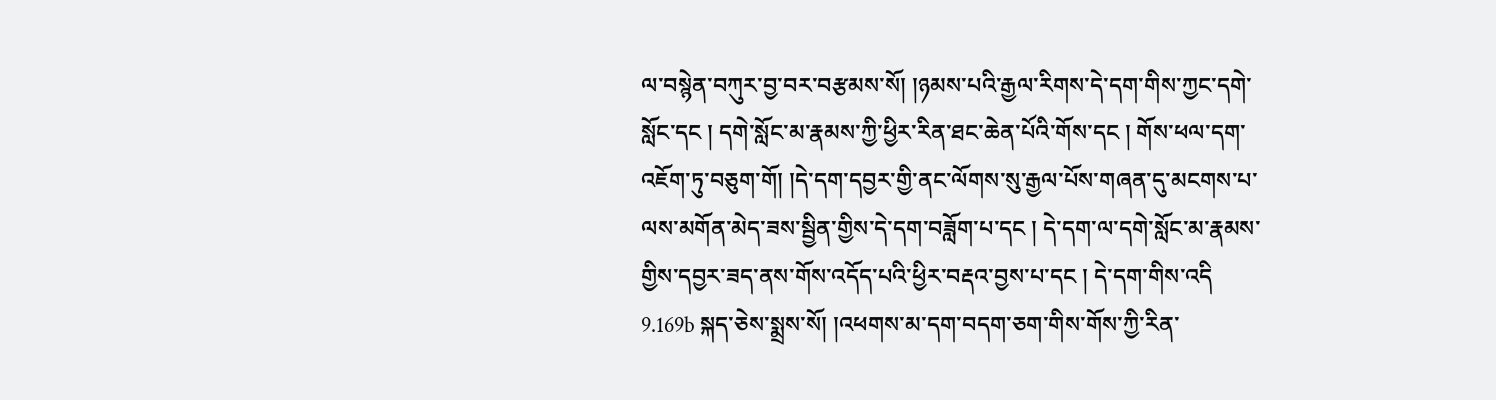ལ་བསྙེན་བཀུར་བྱ་བར་བརྩམས་སོ། །ཉམས་པའི་རྒྱལ་རིགས་དེ་དག་གིས་ཀྱང་དགེ་སློང་དང ། དགེ་སློང་མ་རྣམས་ཀྱི་ཕྱིར་རིན་ཐང་ཆེན་པོའི་གོས་དང ། གོས་ཕལ་དག་འཇོག་ཏུ་བཅུག་གོ། །དེ་དག་དབྱར་གྱི་ནང་ལོགས་སུ་རྒྱལ་པོས་གཞན་དུ་མངགས་པ་ལས་མགོན་མེད་ཟས་སྦྱིན་གྱིས་དེ་དག་བཟློག་པ་དང ། དེ་དག་ལ་དགེ་སློང་མ་རྣམས་གྱིས་དབྱར་ཟད་ནས་གོས་འདོད་པའི་ཕྱིར་བརྡའ་བྱས་པ་དང ། དེ་དག་གིས་འདི 9.169b སྐད་ཅེས་སྨྲས་སོ། །འཕགས་མ་དག་བདག་ཅག་གིས་གོས་ཀྱི་རིན་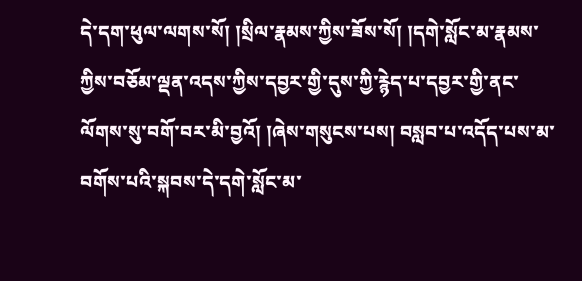དེ་དག་ཕུལ་ལགས་སོ། །སྲིལ་རྣམས་ཀྱིས་ཟོས་སོ། །དགེ་སློང་མ་རྣམས་ཀྱིས་བཅོམ་ལྡན་འདས་ཀྱིས་དབྱར་གྱི་དུས་ཀྱི་རྙེད་པ་དབྱར་གྱི་ནང་ལོགས་སུ་བགོ་བར་མི་བྱའོ། །ཞེས་གསུངས་པས། བསླབ་པ་འདོད་པས་མ་བགོས་པའི་སྐབས་དེ་དགེ་སློང་མ་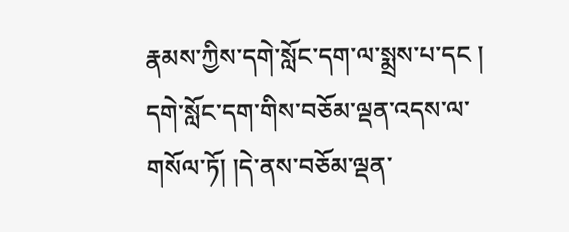རྣམས་ཀྱིས་དགེ་སློང་དག་ལ་སྨྲས་པ་དང ། དགེ་སློང་དག་གིས་བཅོམ་ལྡན་འདས་ལ་གསོལ་ཏོ། །དེ་ནས་བཅོམ་ལྡན་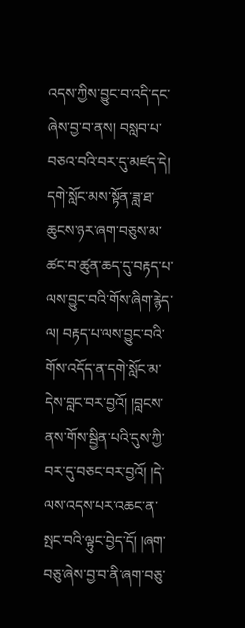འདས་ཀྱིས་བྱུང་བ་འདི་དང་ཞེས་བྱ་བ་ནས། བསླབ་པ་བཅའ་བའི་བར་དུ་མཛད་དེ། དགེ་སློང་མས་སྟོན་ཟླ་ཐ་ཆུངས་ཉར་ཞག་བཅུས་མ་ཚང་བ་ཚུན་ཆད་དུ་བརྟད་པ་ལས་བྱུང་བའི་གོས་ཞིག་རྙེད་ལ། བརྟད་པ་ལས་བྱུང་བའི་གོས་འདོད་ན་དགེ་སློང་མ་དེས་བླང་བར་བྱའོ། །བླངས་ནས་གོས་སྦྱིན་པའི་དུས་ཀྱི་བར་དུ་བཅང་བར་བྱའོ། །དེ་ལས་འདས་པར་འཆང་ན་སྤང་བའི་ལྟུང་བྱེད་དོ། །ཞག་བཅུ་ཞེས་བྱ་བ་ནི་ཞག་བཅུ་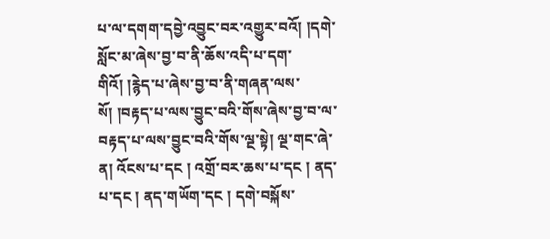པ་ལ་དགག་དབྱེ་འབྱུང་བར་འགྱུར་བའོ། །དགེ་སློང་མ་ཞེས་བྱ་བ་ནི་ཆོས་འདི་པ་དག་གིའོ། །རྙེད་པ་ཞེས་བྱ་བ་ནི་གཞན་ལས་སོ། །བརྟད་པ་ལས་བྱུང་བའི་གོས་ཞེས་བྱ་བ་ལ་བརྟད་པ་ལས་བྱུང་བའི་གོས་ལྔ་སྟེ། ལྔ་གང་ཞེ་ན། འོངས་པ་དང ། འགྲོ་བར་ཆས་པ་དང ། ནད་པ་དང ། ནད་གཡོག་དང ། དགེ་བསྐོས་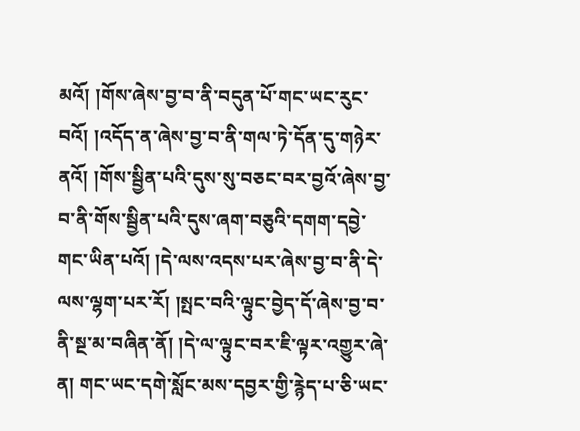མའོ། །གོས་ཞེས་བྱ་བ་ནི་བདུན་པོ་གང་ཡང་རུང་བའོ། །འདོད་ན་ཞེས་བྱ་བ་ནི་གལ་ཏེ་དོན་དུ་གཉེར་ནའོ། །གོས་སྦྱིན་པའི་དུས་སུ་བཅང་བར་བྱའོ་ཞེས་བྱ་བ་ནི་གོས་སྦྱིན་པའི་དུས་ཞག་བཅུའི་དགག་དབྱེ་གང་ཡིན་པའོ། །དེ་ལས་འདས་པར་ཞེས་བྱ་བ་ནི་དེ་ལས་ལྷག་པར་རོ། །སྤང་བའི་ལྟུང་བྱེད་དོ་ཞེས་བྱ་བ་ནི་སྔ་མ་བཞིན་ནོ། །དེ་ལ་ལྟུང་བར་ཇི་ལྟར་འགྱུར་ཞེ་ན། གང་ཡང་དགེ་སློང་མས་དབྱར་གྱི་རྙེད་པ་ཅི་ཡང་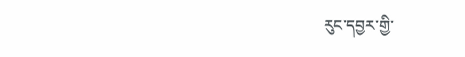རུང་དབྱར་གྱི་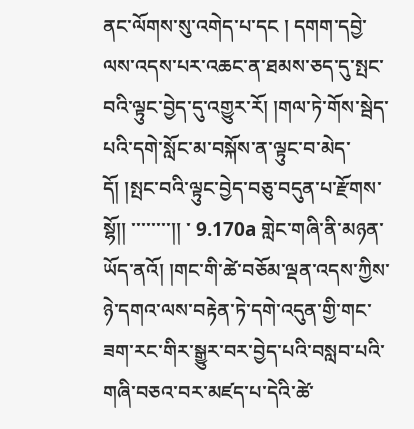ནང་ལོགས་སུ་འགེད་པ་དང ། དགག་དབྱེ་ལས་འདས་པར་འཆང་ན་ཐམས་ཅད་དུ་སྤང་བའི་ལྟུང་བྱེད་དུ་འགྱུར་རོ། །གལ་ཏེ་གོས་སྦེད་པའི་དགེ་སློང་མ་བསྐོས་ན་ལྟུང་བ་མེད་དོ། །སྤང་བའི་ལྟུང་བྱེད་བཅུ་བདུན་པ་རྫོགས་སྷོ།། ་་་་་་་་།། ་ 9.170a གླེང་གཞི་ནི་མཉན་ཡོད་ནའོ། །གང་གི་ཚེ་བཅོམ་ལྡན་འདས་ཀྱིས་ཉེ་དགའ་ལས་བརྟེན་ཏེ་དགེ་འདུན་གྱི་གང་ཟག་རང་གིར་སྒྱུར་བར་བྱེད་པའི་བསླབ་པའི་གཞི་བཅའ་བར་མཛད་པ་དེའི་ཚེ་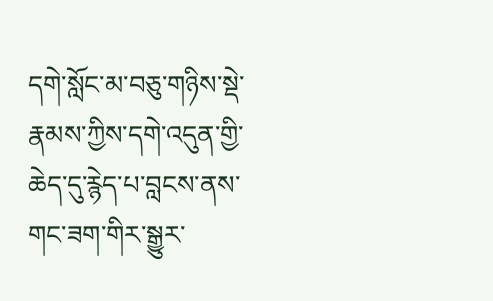དགེ་སློང་མ་བཅུ་གཉིས་སྡེ་རྣམས་ཀྱིས་དགེ་འདུན་གྱི་ཆེད་དུ་རྙེད་པ་བླངས་ནས་གང་ཟག་གིར་སྒྱུར་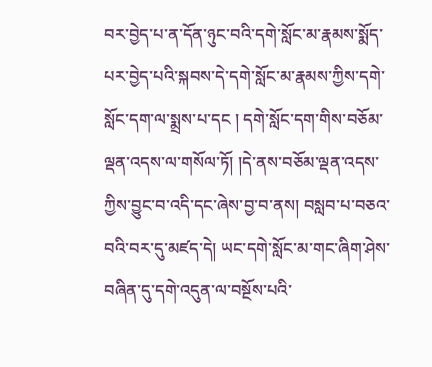བར་བྱེད་པ་ན་དོན་ཉུང་བའི་དགེ་སློང་མ་རྣམས་སྨོད་པར་བྱེད་པའི་སྐབས་དེ་དགེ་སློང་མ་རྣམས་ཀྱིས་དགེ་སློང་དག་ལ་སྨྲས་པ་དང ། དགེ་སློང་དག་གིས་བཅོམ་ལྡན་འདས་ལ་གསོལ་ཏོ། །དེ་ནས་བཅོམ་ལྡན་འདས་ཀྱིས་བྱུང་བ་འདི་དང་ཞེས་བྱ་བ་ནས། བསླབ་པ་བཅའ་བའི་བར་དུ་མཛད་དེ། ཡང་དགེ་སློང་མ་གང་ཞིག་ཤེས་བཞིན་དུ་དགེ་འདུན་ལ་བསྔོས་པའི་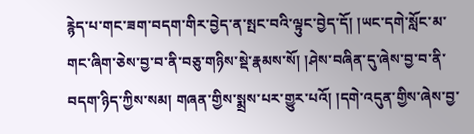རྙེད་པ་གང་ཟག་བདག་གིར་བྱེད་ན་སྤང་བའི་ལྟུང་བྱེད་དོ། །ཡང་དགེ་སློང་མ་གང་ཞིག་ཅེས་བྱ་བ་ནི་བཅུ་གཉིས་སྡེ་རྣམས་སོ། །ཤེས་བཞིན་དུ་ཞེས་བྱ་བ་ནི་བདག་ཉིད་ཀྱིས་སམ། གཞན་གྱིས་སྨྲས་པར་གྱུར་པའོ། །དགེ་འདུན་གྱིས་ཞེས་བྱ་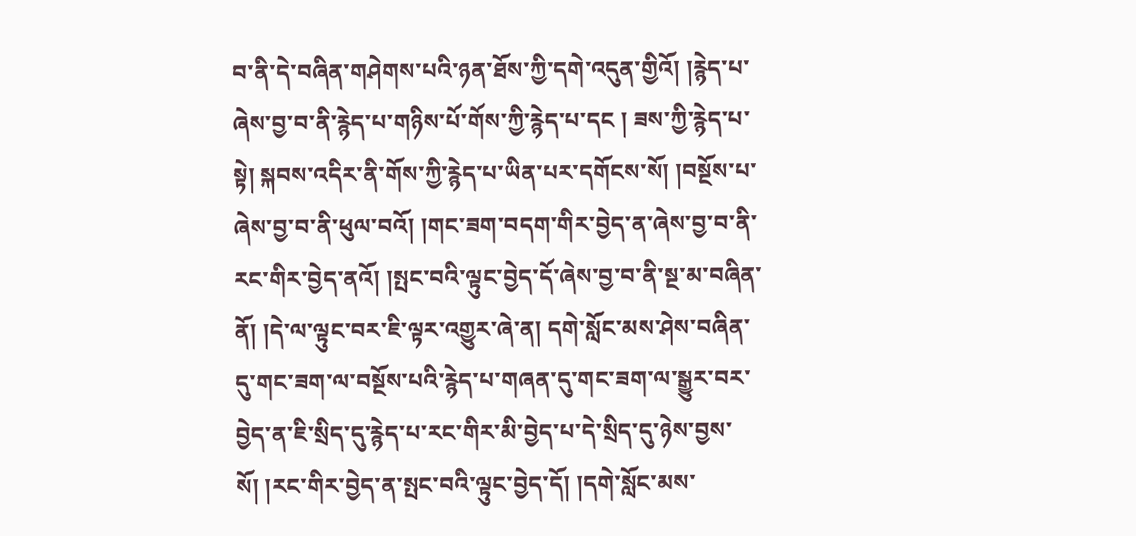བ་ནི་དེ་བཞིན་གཤེགས་པའི་ཉན་ཐོས་ཀྱི་དགེ་འདུན་གྱིའོ། །རྙེད་པ་ཞེས་བྱ་བ་ནི་རྙེད་པ་གཉིས་པོ་གོས་ཀྱི་རྙེད་པ་དང ། ཟས་ཀྱི་རྙེད་པ་སྟེ། སྐབས་འདིར་ནི་གོས་ཀྱི་རྙེད་པ་ཡིན་པར་དགོངས་སོ། །བསྔོས་པ་ཞེས་བྱ་བ་ནི་ཕུལ་བའོ། །གང་ཟག་བདག་གིར་བྱེད་ན་ཞེས་བྱ་བ་ནི་རང་གིར་བྱེད་ནའོ། །སྤང་བའི་ལྟུང་བྱེད་དོ་ཞེས་བྱ་བ་ནི་སྔ་མ་བཞིན་ནོ། །དེ་ལ་ལྟུང་བར་ཇི་ལྟར་འགྱུར་ཞེ་ན། དགེ་སློང་མས་ཤེས་བཞིན་དུ་གང་ཟག་ལ་བསྔོས་པའི་རྙེད་པ་གཞན་དུ་གང་ཟག་ལ་སྒྱུར་བར་བྱེད་ན་ཇི་སྲིད་དུ་རྙེད་པ་རང་གིར་མི་བྱེད་པ་དེ་སྲིད་དུ་ཉེས་བྱས་སོ། །རང་གིར་བྱེད་ན་སྤང་བའི་ལྟུང་བྱེད་དོ། །དགེ་སློང་མས་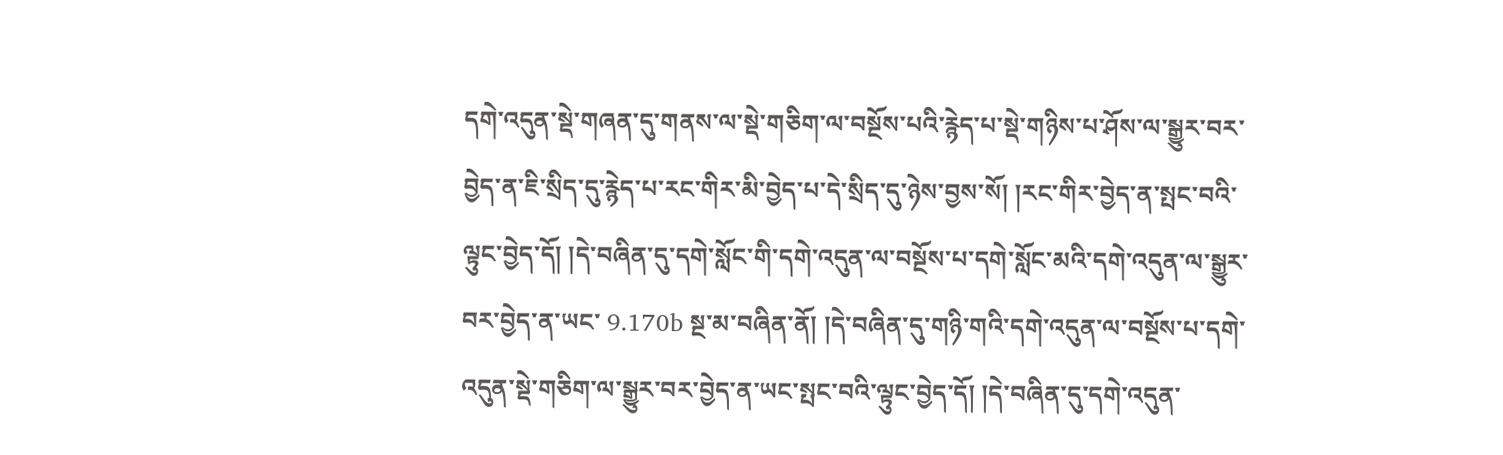དགེ་འདུན་སྡེ་གཞན་དུ་གནས་ལ་སྡེ་གཅིག་ལ་བསྔོས་པའི་རྙེད་པ་སྡེ་གཉིས་པ་ཤོས་ལ་སྒྱུར་བར་བྱེད་ན་ཇི་སྲིད་དུ་རྙེད་པ་རང་གིར་མི་བྱེད་པ་དེ་སྲིད་དུ་ཉེས་བྱས་སོ། །རང་གིར་བྱེད་ན་སྤང་བའི་ལྟུང་བྱེད་དོ། །དེ་བཞིན་དུ་དགེ་སློང་གི་དགེ་འདུན་ལ་བསྔོས་པ་དགེ་སློང་མའི་དགེ་འདུན་ལ་སྒྱུར་བར་བྱེད་ན་ཡང་ 9.170b སྔ་མ་བཞིན་ནོ། །དེ་བཞིན་དུ་གཉི་གའི་དགེ་འདུན་ལ་བསྔོས་པ་དགེ་འདུན་སྡེ་གཅིག་ལ་སྒྱུར་བར་བྱེད་ན་ཡང་སྤང་བའི་ལྟུང་བྱེད་དོ། །དེ་བཞིན་དུ་དགེ་འདུན་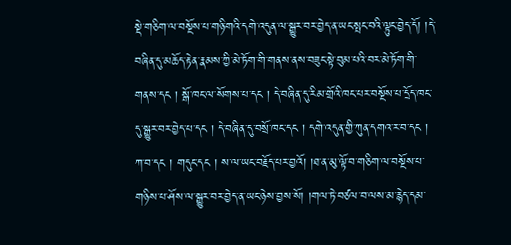སྡེ་གཅིག་ལ་བསྔོས་པ་གཉི་གའི་དགེ་འདུན་ལ་སྒྱུར་བར་བྱེད་ན་ཡང་སྤང་བའི་ལྟུང་བྱེད་དོ། །དེ་བཞིན་དུ་མཆོད་རྟེན་རྣམས་ཀྱི་མེ་ཏོག་གི་གནས་ནས་བཟུང་སྟེ་བུམ་པའི་བར་མེ་ཏོག་གི་གནས་དང ། སྒོ་ཁང་ལ་སོགས་པ་དང ། དེ་བཞིན་དུ་རིམ་གྲོའི་ཁང་པར་བསྔོས་པ་དྲོད་ཁང་དུ་སྒྱུར་བར་བྱེད་པ་དང ། དེ་བཞིན་དུ་བསྲོ་ཁང་དང ། དགེ་འདུན་གྱི་ཀུན་དགའ་ར་བ་དང ། ཀ་བ་དང ། གདུང་དང ། ས་ལ་ཡང་བརྗོད་པར་བྱའོ། །ཐ་ན་མུ་ལྟོ་བ་གཅིག་ལ་བསྔོས་པ་གཉིས་པ་ཤོས་ལ་སྒྱུར་བར་བྱེད་ན་ཡང་ཉེས་བྱས་སོ། །གལ་ཏེ་བཙལ་བ་ལས་མ་རྙེད་དམ་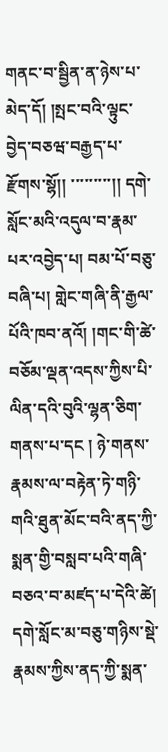གནང་བ་སྦྱིན་ན་ཉེས་པ་མེད་དོ། །སྤང་བའི་ལྟུང་བྱེད་བཅཝ་བརྒྱད་པ་རྫོགས་སྷོ།། ་་་་་་་་་།། དགེ་སློང་མའི་འདུལ་བ་རྣམ་པར་འབྱེད་པ། བམ་པོ་བཅུ་བཞི་པ། གླེང་གཞི་ནི་རྒྱལ་པོའི་ཁབ་ནའོ། །གང་གི་ཚེ་བཅོམ་ལྡན་འདས་ཀྱིས་པི་ལིན་དའི་བུའི་ལྷན་ཅིག་གནས་པ་དང ། ཉེ་གནས་རྣམས་ལ་བརྟེན་ཏེ་གཉི་གའི་ཐུན་མོང་བའི་ནད་ཀྱི་སྨན་གྱི་བསླབ་པའི་གཞི་བཅའ་བ་མཛད་པ་དེའི་ཚེ། དགེ་སློང་མ་བཅུ་གཉིས་སྡེ་རྣམས་ཀྱིས་ནད་ཀྱི་སྨན་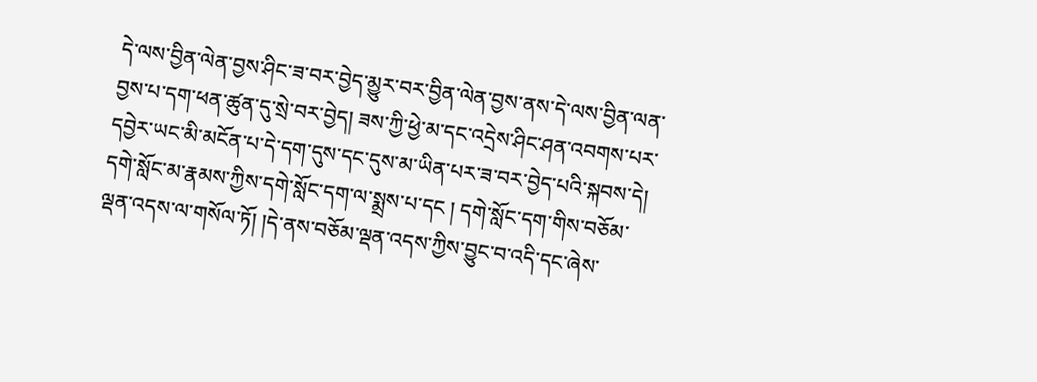དེ་ལས་བྱིན་ལེན་བྱས་ཤིང་ཟ་བར་བྱེད་མྱུར་བར་བྱིན་ལེན་བྱས་ནས་དེ་ལས་བྱིན་ལན་བྱས་པ་དག་ཕན་ཚུན་དུ་སྲེ་བར་བྱེད། ཟས་ཀྱི་ཕྱེ་མ་དང་འདྲེས་ཤིང་ཤན་འབགས་པར་དབྱེར་ཡང་མི་མངོན་པ་དེ་དག་དུས་དང་དུས་མ་ཡིན་པར་ཟ་བར་བྱེད་པའི་སྐབས་དེ། དགེ་སློང་མ་རྣམས་ཀྱིས་དགེ་སློང་དག་ལ་སྨྲས་པ་དང ། དགེ་སློང་དག་གིས་བཅོམ་ལྡན་འདས་ལ་གསོལ་ཏོ། །དེ་ནས་བཅོམ་ལྡན་འདས་ཀྱིས་བྱུང་བ་འདི་དང་ཞེས་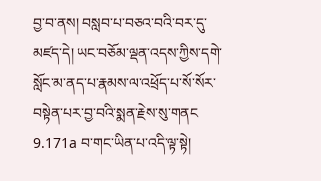བྱ་བ་ནས། བསླབ་པ་བཅའ་བའི་བར་དུ་མཛད་དེ། ཡང་བཅོམ་ལྡན་འདས་ཀྱིས་དགེ་སློང་མ་ནད་པ་རྣམས་ལ་འཕྲོད་པ་སོ་སོར་བསྟེན་པར་བྱ་བའི་སྨན་རྗེས་སུ་གནང 9.171a བ་གང་ཡིན་པ་འདི་ལྟ་སྟེ།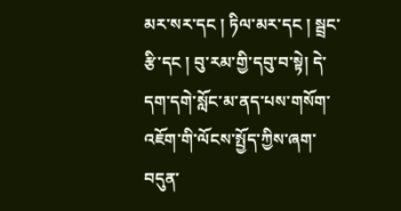མར་སར་དང ། ཏིལ་མར་དང ། སྦྲང་རྩི་དང ། བུ་རམ་གྱི་དབུ་བ་སྟེ། དེ་དག་དགེ་སློང་མ་ནད་པས་གསོག་འཇོག་གི་ལོངས་སྤྱོད་ཀྱིས་ཞག་བདུན་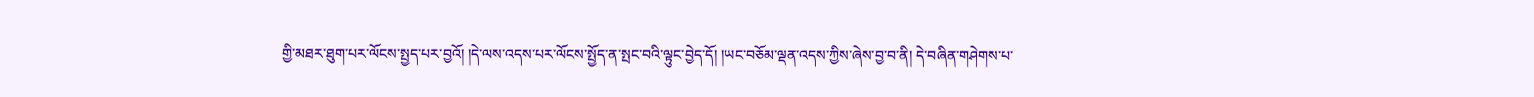གྱི་མཐར་ཐུག་པར་ལོངས་སྤྱད་པར་བྱའོ། །དེ་ལས་འདས་པར་ལོངས་སྤྱོད་ན་སྤང་བའི་ལྟུང་བྱེད་དོ། །ཡང་བཅོམ་ལྡན་འདས་ཀྱིས་ཞེས་བྱ་བ་ནི། དེ་བཞིན་གཤེགས་པ་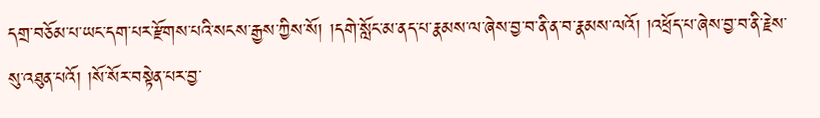དགྲ་བཅོམ་པ་ཡང་དག་པར་རྫོགས་པའི་སངས་རྒྱས་ཀྱིས་སོ། །དགེ་སློང་མ་ནད་པ་རྣམས་ལ་ཞེས་བྱ་བ་ནི་ན་བ་རྣམས་ལའོ། །འཕྲོད་པ་ཞེས་བྱ་བ་ནི་རྗེས་སུ་འཐུན་པའོ། །སོ་སོར་བསྟེན་པར་བྱ་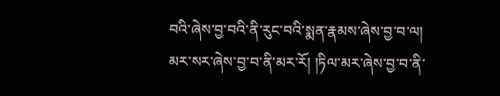བའི་ཞེས་བྱ་བའི་ནི་རུང་བའི་སྨན་རྣམས་ཞེས་བྱ་བ་ལ། མར་སར་ཞེས་བྱ་བ་ནི་མར་རོ། །ཏིལ་མར་ཞེས་བྱ་བ་ནི་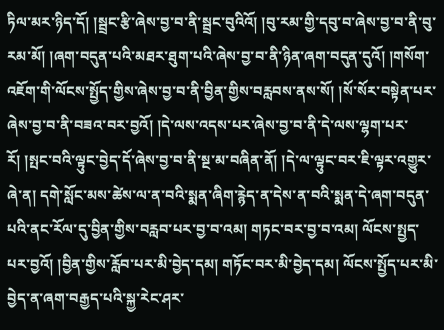ཏིལ་མར་ཉིད་དོ། །སྦྲང་རྩི་ཞེས་བྱ་བ་ནི་སྦྲང་བུའིའོ། །བུ་རམ་གྱི་དབུ་བ་ཞེས་བྱ་བ་ནི་བུ་རམ་མོ། །ཞག་བདུན་པའི་མཐར་ཐུག་པའི་ཞེས་བྱ་བ་ནི་ཉིན་ཞག་བདུན་དུའོ། །གསོག་འཇོག་གི་ལོངས་སྤྱོད་གྱིས་ཞེས་བྱ་བ་ནི་བྱིན་གྱིས་བརླབས་ནས་སོ། །སོ་སོར་བསྟེན་པར་ཞེས་བྱ་བ་ནི་བཟའ་བར་བྱའོ། །དེ་ལས་འདས་པར་ཞེས་བྱ་བ་ནི་དེ་ལས་ལྷག་པར་རོ། །སྤང་བའི་ལྟུང་བྱེད་དོ་ཞེས་བྱ་བ་ནི་སྔ་མ་བཞིན་ནོ། །དེ་ལ་ལྟུང་བར་ཇི་ལྟར་འགྱུར་ཞེ་ན། དགེ་སློང་མས་ཚེས་ལ་ན་བའི་སྨན་ཞིག་རྙེད་ན་དེས་ན་བའི་སྨན་དེ་ཞག་བདུན་པའི་ནང་རོལ་དུ་བྱིན་གྱིས་བརླབ་པར་བྱ་བ་འམ། གཏང་བར་བྱ་བ་འམ། ལོངས་སྤྱད་པར་བྱའོ། །བྱིན་གྱིས་རློབ་པར་མི་བྱེད་དམ། གཏོང་བར་མི་བྱེད་དམ། ལོངས་སྤྱོད་པར་མི་བྱེད་ན་ཞག་བརྒྱད་པའི་སྐྱ་རེང་ཤར་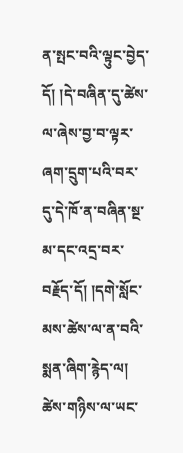ན་སྤང་བའི་ལྟུང་བྱེད་དོ། །དེ་བཞིན་དུ་ཚེས་ལ་ཞེས་བྱ་བ་ལྟར་ཞག་དྲུག་པའི་བར་དུ་དེ་ཁོ་ན་བཞིན་སྔ་མ་དང་འདྲ་བར་བརྗོད་དོ། །དགེ་སློང་མས་ཚེས་ལ་ན་བའི་སྨན་ཞིག་རྙེད་ལ། ཚེས་གཉིས་ལ་ཡང་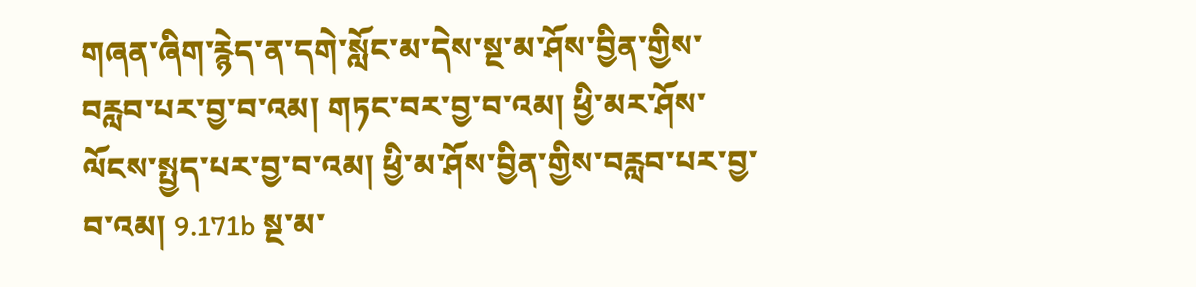གཞན་ཞིག་རྙེད་ན་དགེ་སློང་མ་དེས་སྔ་མ་ཤོས་བྱིན་གྱིས་བརླབ་པར་བྱ་བ་འམ། གཏང་བར་བྱ་བ་འམ། ཕྱི་མར་ཤོས་ལོངས་སྤྱད་པར་བྱ་བ་འམ། ཕྱི་མ་ཤོས་བྱིན་གྱིས་བརླབ་པར་བྱ་བ་འམ། 9.171b སྔ་མ་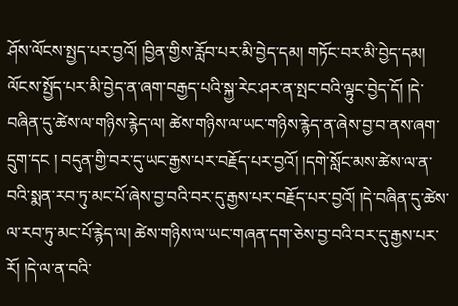ཤོས་ལོངས་སྤྱད་པར་བྱའོ། །བྱིན་གྱིས་རློབ་པར་མི་བྱེད་དམ། གཏོང་བར་མི་བྱེད་དམ། ལོངས་སྤྱོད་པར་མི་བྱེད་ན་ཞག་བརྒྱད་པའི་སྐྱ་རེང་ཤར་ན་སྤང་བའི་ལྟུང་བྱེད་དོ། །དེ་བཞིན་དུ་ཚེས་ལ་གཉིས་རྙེད་ལ། ཚེས་གཉིས་ལ་ཡང་གཉིས་རྙེད་ན་ཞེས་བྱ་བ་ནས་ཞག་དྲུག་དང ། བདུན་གྱི་བར་དུ་ཡང་རྒྱས་པར་བརྗོད་པར་བྱའོ། །དགེ་སློང་མས་ཚེས་ལ་ན་བའི་སྨན་རབ་ཏུ་མང་པོ་ཞེས་བྱ་བའི་བར་དུ་རྒྱས་པར་བརྗོད་པར་བྱའོ། །དེ་བཞིན་དུ་ཚེས་ལ་རབ་ཏུ་མང་པོ་རྙེད་ལ། ཚེས་གཉིས་ལ་ཡང་གཞན་དག་ཅེས་བྱ་བའི་བར་དུ་རྒྱས་པར་རོ། །དེ་ལ་ན་བའི་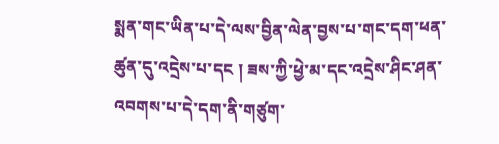སྨན་གང་ཡིན་པ་དེ་ལས་བྱིན་ལེན་བྱས་པ་གང་དག་ཕན་ཚུན་དུ་འདྲེས་པ་དང ། ཟས་ཀྱི་ཕྱེ་མ་དང་འདྲེས་ཤིང་ཤན་འབགས་པ་དེ་དག་ནི་གཙུག་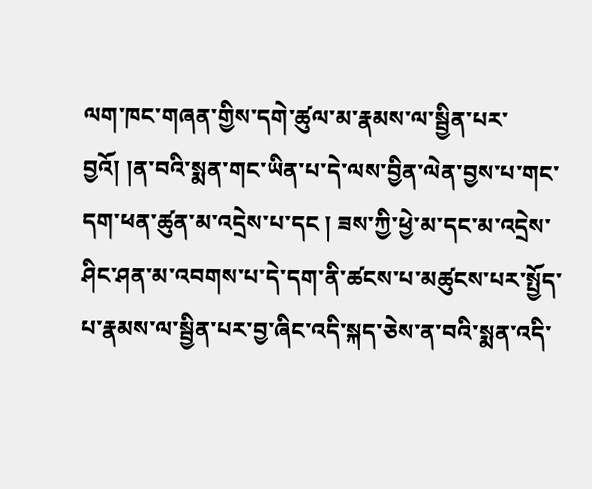ལག་ཁང་གཞན་གྱིས་དགེ་ཚུལ་མ་རྣམས་ལ་སྦྱིན་པར་བྱའོ། །ན་བའི་སྨན་གང་ཡིན་པ་དེ་ལས་བྱིན་ལེན་བྱས་པ་གང་དག་ཕན་ཚུན་མ་འདྲེས་པ་དང ། ཟས་ཀྱི་ཕྱེ་མ་དང་མ་འདྲེས་ཤིང་ཤན་མ་འབགས་པ་དེ་དག་ནི་ཚངས་པ་མཚུངས་པར་སྤྱོད་པ་རྣམས་ལ་སྦྱིན་པར་བྱ་ཞིང་འདི་སྐད་ཅེས་ན་བའི་སྨན་འདི་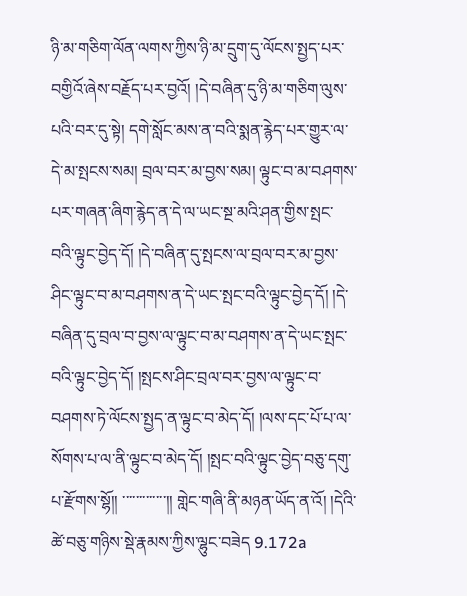ཉི་མ་གཅིག་ལོན་ལགས་ཀྱིས་ཉི་མ་དྲུག་དུ་ལོངས་སྤྱད་པར་བགྱིའོ་ཞེས་བརྗོད་པར་བྱའོ། །དེ་བཞིན་དུ་ཉི་མ་གཅིག་ལུས་པའི་བར་དུ་སྟེ། དགེ་སློང་མས་ན་བའི་སྨན་རྙེད་པར་གྱུར་ལ་དེ་མ་སྤངས་སམ། བྲལ་བར་མ་བྱས་སམ། ལྟུང་བ་མ་བཤགས་པར་གཞན་ཞིག་རྙེད་ན་དེ་ལ་ཡང་སྔ་མའི་ཤན་གྱིས་སྤང་བའི་ལྟུང་བྱེད་དོ། །དེ་བཞིན་དུ་སྤངས་ལ་བྲལ་བར་མ་བྱས་ཤིང་ལྟུང་བ་མ་བཤགས་ན་དེ་ཡང་སྤང་བའི་ལྟུང་བྱེད་དོ། །དེ་བཞིན་དུ་བྲལ་བ་བྱས་ལ་ལྟུང་བ་མ་བཤགས་ན་དེ་ཡང་སྤང་བའི་ལྟུང་བྱེད་དོ། །སྤངས་ཤིང་བྲལ་བར་བྱས་ལ་ལྟུང་བ་བཤགས་ཏེ་ལོངས་སྤྱད་ན་ལྟུང་བ་མེད་དོ། །ལས་དང་པོ་པ་ལ་སོགས་པ་ལ་ནི་ལྟུང་བ་མེད་དོ། །སྤང་བའི་ལྟུང་བྱེད་བཅུ་དགུ་པ་རྫོགས་སྷོ།། ་་་་་་་་་་་་་།། གླེང་གཞི་ནི་མཉན་ཡོད་ན་འོ། །དེའི་ཚེ་བཅུ་གཉིས་སྡེ་རྣམས་ཀྱིས་ལྷུང་བཟེད 9.172a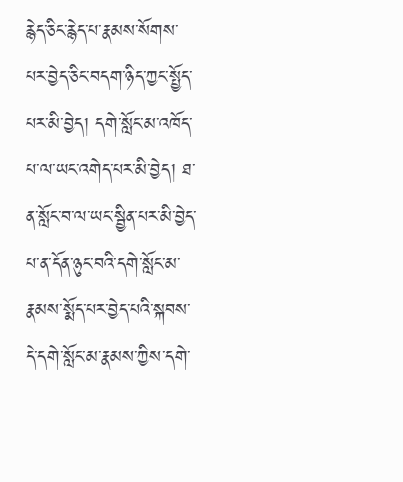རྙེད་ཅིང་རྙེད་པ་རྣམས་སོགས་པར་བྱེད་ཅིང་བདག་ཉིད་ཀྱང་སྤྱོད་པར་མི་བྱེད། དགེ་སློང་མ་འཁོད་པ་ལ་ཡང་འགེད་པར་མི་བྱེད། ཐ་ན་སློང་བ་ལ་ཡང་སྦྱིན་པར་མི་བྱེད་པ་ན་དོན་ཉུང་བའི་དགེ་སློང་མ་རྣམས་སྨོད་པར་བྱེད་པའི་སྐབས་དེ་དགེ་སློང་མ་རྣམས་ཀྱིས་དགེ་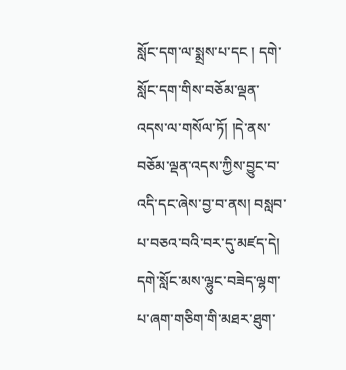སློང་དག་ལ་སྨྲས་པ་དང ། དགེ་སློང་དག་གིས་བཅོམ་ལྡན་འདས་ལ་གསོལ་ཏོ། །དེ་ནས་བཅོམ་ལྡན་འདས་ཀྱིས་བྱུང་བ་འདི་དང་ཞེས་བྱ་བ་ནས། བསླབ་པ་བཅའ་བའི་བར་དུ་མཛད་དེ། དགེ་སློང་མས་ལྷུང་བཟེད་ལྷག་པ་ཞག་གཅིག་གི་མཐར་ཐུག་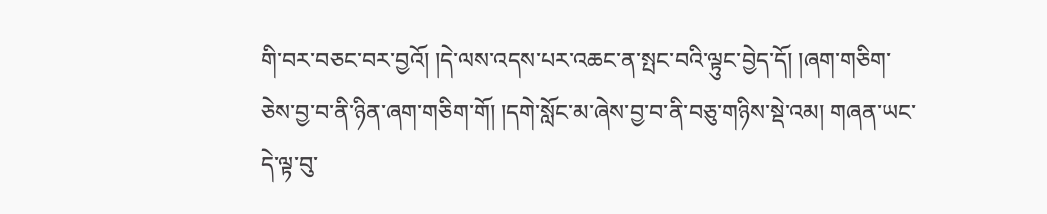གི་བར་བཅང་བར་བྱའོ། །དེ་ལས་འདས་པར་འཆང་ན་སྤང་བའི་ལྟུང་བྱེད་དོ། །ཞག་གཅིག་ཅེས་བྱ་བ་ནི་ཉིན་ཞག་གཅིག་གོ། །དགེ་སློང་མ་ཞེས་བྱ་བ་ནི་བཅུ་གཉིས་སྡེ་འམ། གཞན་ཡང་དེ་ལྟ་བུ་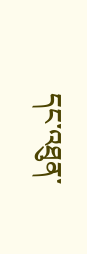དང་འཐུན་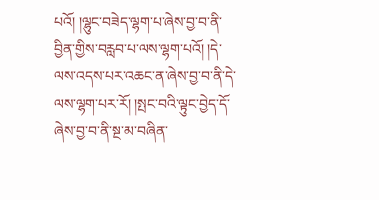པའོ། །ལྷུང་བཟེད་ལྷག་པ་ཞེས་བྱ་བ་ནི་བྱིན་གྱིས་བརླབ་པ་ལས་ལྷག་པའོ། །དེ་ལས་འདས་པར་འཆང་ན་ཞེས་བྱ་བ་ནི་དེ་ལས་ལྷག་པར་རོ། །སྤང་བའི་ལྟུང་བྱེད་དོ་ཞེས་བྱ་བ་ནི་སྔ་མ་བཞིན་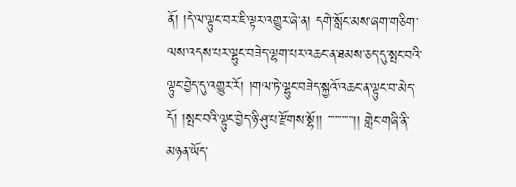ནོ། །དེ་ལ་ལྟུང་བར་ཇི་ལྟར་འགྱུར་ཞེ་ན། དགེ་སློང་མས་ཞག་གཅིག་ལས་འདས་པར་ལྷུང་བཟེད་ལྷག་པར་འཆང་ན་ཐམས་ཅད་དུ་སྤང་བའི་ལྟུང་བྱེད་དུ་འགྱུར་རོ། །གལ་ཏེ་ལྷུང་བཟེད་སྐྱའོ་འཆང་ན་ལྟུང་བ་མེད་དོ། །སྤང་བའི་ལྟུང་བྱེད་ཉི་ཤུ་པ་རྫོགས་སྷོ།། ་་་་་་་་་་་།། གླེང་གཞི་ནི་མཉན་ཡོད་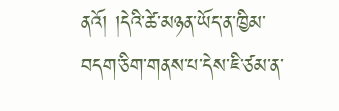ནའོ། །དེའི་ཚེ་མཉན་ཡོད་ན་ཁྱིམ་བདག་ཅིག་གནས་པ་དེས་ཇི་ཙམ་ན་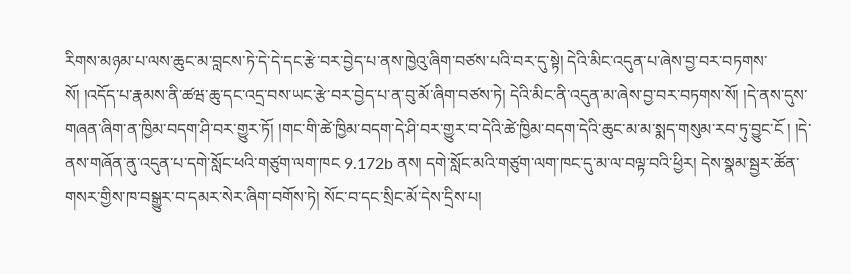རིགས་མཉམ་པ་ལས་ཆུང་མ་བླངས་ཏེ་དེ་དེ་དང་རྩེ་བར་བྱེད་པ་ནས་ཁྱེའུ་ཞིག་བཙས་པའི་བར་དུ་སྟེ། དེའི་མིང་འདུན་པ་ཞེས་བྱ་བར་བཏགས་སོ། །འདོད་པ་རྣམས་ནི་ཚཝ་ཆུ་དང་འདྲ་བས་ཡང་རྩེ་བར་བྱེད་པ་ན་བུ་མོ་ཞིག་བཙས་ཏེ། དེའི་མིང་ནི་འདུན་མ་ཞེས་བྱ་བར་བཏགས་སོ། །དེ་ནས་དུས་གཞན་ཞིག་ན་ཁྱིམ་བདག་ཤི་བར་གྱུར་ཏོ། །གང་གི་ཚེ་ཁྱིམ་བདག་དེ་ཤི་བར་གྱུར་བ་དེའི་ཚེ་ཁྱིམ་བདག་དེའི་ཆུང་མ་མ་སྨད་གསུམ་རབ་ཏུ་བྱུང་ངོ ། །དེ་ནས་གཞོན་ནུ་འདུན་པ་དགེ་སློང་ཕའི་གཙུག་ལག་ཁང 9.172b ནས། དགེ་སློང་མའི་གཙུག་ལག་ཁང་དུ་མ་ལ་བལྟ་བའི་ཕྱིར། དེས་སྣམ་སྦྱར་ཚོན་གསར་གྱིས་ཁ་བསྒྱུར་བ་དམར་སེར་ཞིག་བགོས་ཏེ། སོང་བ་དང་སྲིང་མོ་དེས་དྲིས་པ།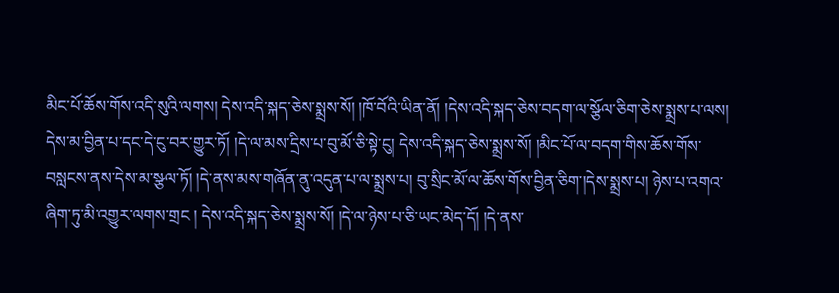མིང་པོ་ཆོས་གོས་འདི་སུའི་ལགས། དེས་འདི་སྐད་ཅེས་སྨྲས་སོ། །ཁོ་བོའི་ཡིན་ནོ། །དེས་འདི་སྐད་ཅེས་བདག་ལ་སྩོལ་ཅིག་ཅེས་སྨྲས་པ་ལས། དེས་མ་བྱིན་པ་དང་དེ་ངུ་བར་གྱུར་ཏོ། །དེ་ལ་མས་དྲིས་པ་བུ་མོ་ཅི་སྟེ་ངུ། དེས་འདི་སྐད་ཅེས་སྨྲས་སོ། །མིང་པོ་ལ་བདག་གིས་ཆོས་གོས་བསླངས་ནས་དེས་མ་སྩལ་ཏོ། །དེ་ནས་མས་གཞོན་ནུ་འདུན་པ་ལ་སྨྲས་པ། བུ་སྲིང་མོ་ལ་ཆོས་གོས་བྱིན་ཅིག་།དེས་སྨྲས་པ། ཉེས་པ་འགའ་ཞིག་ཏུ་མི་འགྱུར་ལགས་གྲང ། དེས་འདི་སྐད་ཅེས་སྨྲས་སོ། །དེ་ལ་ཉེས་པ་ཅི་ཡང་མེད་དོ། །དེ་ནས་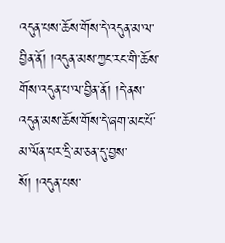འདུན་པས་ཆོས་གོས་དེ་འདུན་མ་ལ་བྱིན་ནོ། །འདུན་མས་ཀྱང་རང་གི་ཆོས་གོས་འདུན་པ་ལ་བྱིན་ནོ། །དེ་ནས་འདུན་མས་ཆོས་གོས་དེ་ཞག་མང་པོ་མ་ལོན་པར་དྲི་མ་ཅན་དུ་བྱས་སོ། །འདུན་པས་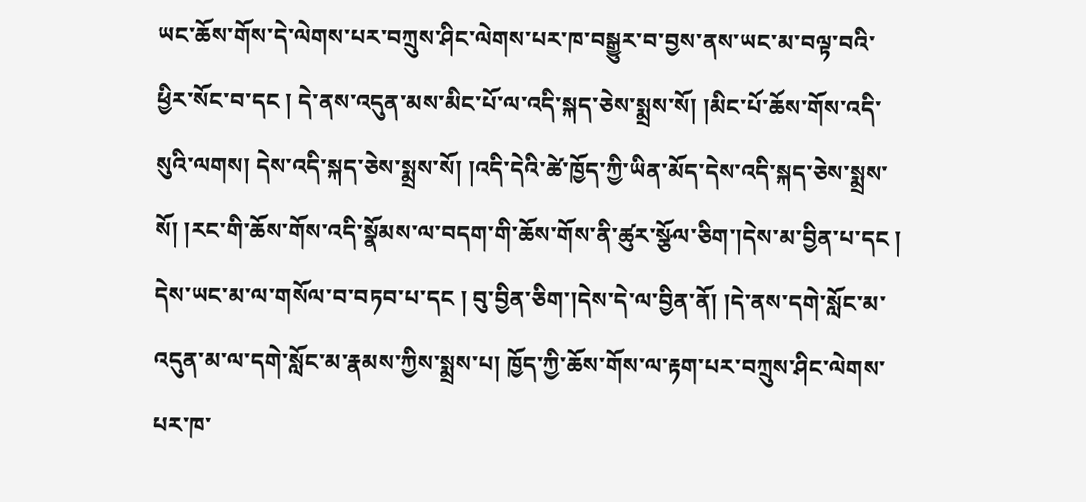ཡང་ཆོས་གོས་དེ་ལེགས་པར་བཀྲུས་ཤིང་ལེགས་པར་ཁ་བསྒྱུར་བ་བྱས་ནས་ཡང་མ་བལྟ་བའི་ཕྱིར་སོང་བ་དང ། དེ་ནས་འདུན་མས་མིང་པོ་ལ་འདི་སྐད་ཅེས་སྨྲས་སོ། །མིང་པོ་ཆོས་གོས་འདི་སུའི་ལགས། དེས་འདི་སྐད་ཅེས་སྨྲས་སོ། །འདི་དེའི་ཚེ་ཁྱོད་ཀྱི་ཡིན་མོད་དེས་འདི་སྐད་ཅེས་སྨྲས་སོ། །རང་གི་ཆོས་གོས་འདི་སྣོམས་ལ་བདག་གི་ཆོས་གོས་ནི་ཚུར་སྩོལ་ཅིག་།དེས་མ་བྱིན་པ་དང ། དེས་ཡང་མ་ལ་གསོལ་བ་བཏབ་པ་དང ། བུ་བྱིན་ཅིག་།དེས་དེ་ལ་བྱིན་ནོ། །དེ་ནས་དགེ་སློང་མ་འདུན་མ་ལ་དགེ་སློང་མ་རྣམས་ཀྱིས་སྨྲས་པ། ཁྱོད་ཀྱི་ཆོས་གོས་ལ་རྟག་པར་བཀྲུས་ཤིང་ལེགས་པར་ཁ་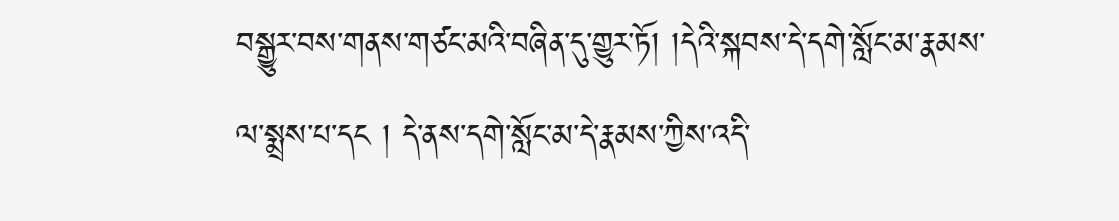བསྒྱུར་བས་གནས་གཙང་མའི་བཞིན་དུ་གྱུར་ཏོ། །དེའི་སྐབས་དེ་དགེ་སློང་མ་རྣམས་ལ་སྨྲས་པ་དང ། དེ་ནས་དགེ་སློང་མ་དེ་རྣམས་ཀྱིས་འདི་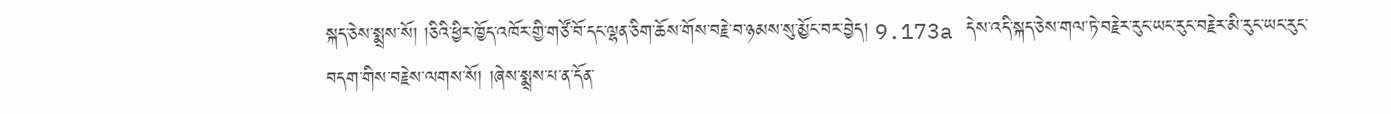སྐད་ཅེས་སྨྲས་སོ། །ཅིའི་ཕྱིར་ཁྱོད་འཁོར་གྱི་གཙོ་བོ་དང་ལྷན་ཅིག་ཆོས་གོས་བརྗེ་བ་ཉམས་སུ་མྱོང་བར་བྱེད། 9.173a དེས་འདི་སྐད་ཅེས་གལ་ཏེ་བརྗེར་རུང་ཡང་རུང་བརྗེར་མི་རུང་ཡང་རུང་བདག་གིས་བརྗེས་ལགས་སོ། །ཞེས་སྨྲས་པ་ན་དོན་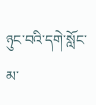ཉུང་བའི་དགེ་སློང་མ་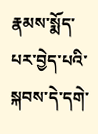རྣམས་སྨོད་པར་བྱེད་པའི་སྐབས་དེ་དགེ་